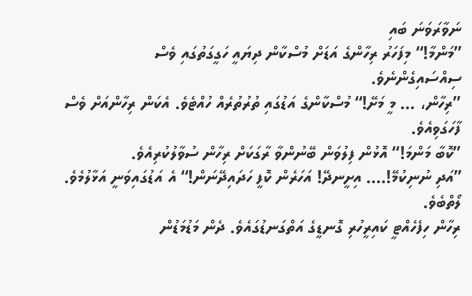ނަވާރަވަނަ ބައި
”މަންމާ!“ މިފަހަރު ރިހާންގެ އަޑަށް މުސްކާން ދިޔައީ ހަގީގަތުގައި ވެސް ސިއްސައިގެންނެވެ.
”ރިހާން، … މީ މަށޭ!“ މުސްކާންގެ އަޑުގައި ތުރުތުރެއް ހުއްޓެވެ. އެކަން ރިހާންއަށް ވެސް ފާހަގަވިއެވެ.
”ކޮބާ މަންމަ!“ އޮޅުން ފިލުވަން ބޭނުންވާ ރާގަކަށް ރިހާން ސުވާލުކުރިއެވެ.
”އަދި ނުނިކުމޭ!…. އިށީނދޭ! އަހަރެން ކޮފީ ހަދައިދޭނަން!“ އެ އަޑުގައިވަނީ އަޅާލުމެވެ. ލޯތްބެވެ.
ރިހާން ހިފެހެއްޓީ ކައިރީހުރި ގޮނޑީގެ އަތްގަނޑުގައެވެ. ދެން މަޑުމަޑުން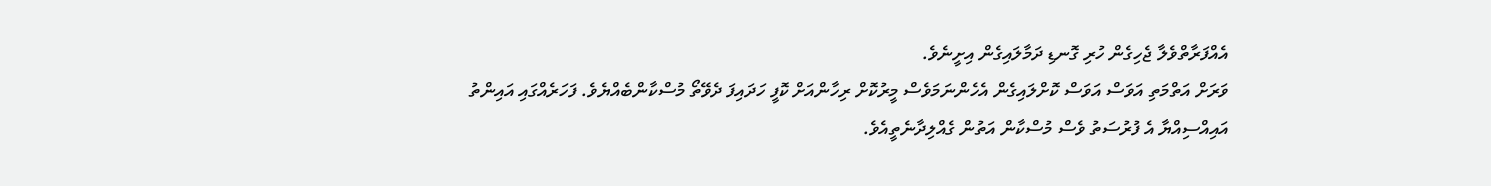އެއްފަރާތްވެލާ ޖެހިގެން ހުރި ގޮނޑި ދަމާލައިގެން އިށީނެވެ.
ވަރަށް އަތްމަތި އަވަސް އަވަސް ކޮށްލައިގެން އެހެންނަމަވެސް މީރުކޮށް ރިހާންއަށް ކޮފީ ހަދައިފަ ދެވޭތޯ މުސްކާންބެއްޔެވެ. ފަހަރެއްގައި އައިންތު އައިއްސިއްޔާ އެ ފުރުސަތު ވެސް މުސްކާން އަތުން ގެއްލިދާނެތީއެވެ.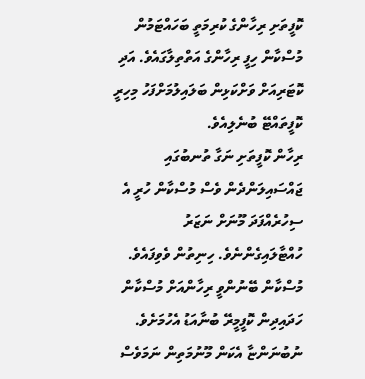ކޮފީތަށި ރިހާންގެ ކުރިމަތީ ބަހައްޓަމުން މުސްކާން ހިފީ ރިހާންގެ އަތްތިލާގައެވެ. އަދި ކޮޓަރިއަށް ވަށްކަޅިން ބަލައިލުމަށްފަހު މިހިރީ ކޮފީތައްޓޭ ބުނެލިއެވެ.
ރިހާން ކޮފީތަށި ނަގާ ތުނބުގައި ޖައްސައިލަންދެން ވެސް މުސްކާން ހުރީ އެ ސިހުރެއްފަދަ މޫނަށް ނަޒަރު ހުއްޓާލައިގެންނެވެ. ހިނިތުން ވެވިފައެވެ. މުސްކާން ބޭނުންވީ ރިހާންއަށް މުސްކާން ހަދައިދިން ކޮފީމީރޭ ބުނާއަޑު އެހުމަށެވެ. ނުބުނަންޏާ އެކަން މޫނުމަތިން ނަމަވެސް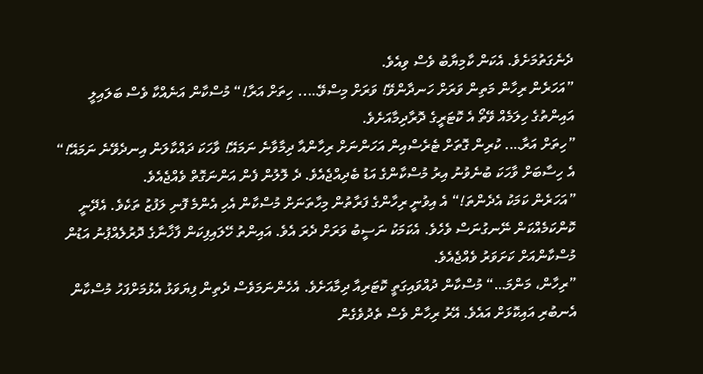ދެނެގަތުމަށެވެ. އެކަން ކާމިޔާބު ވެސް ވިއެވެ.
”އަހަރެން ރިހާން މަތިން ވަރަށް ހަނދާންވޭ! ވަރަށް މިސްވޭ….. ހިތަށް އަރާ!“ މުސްކާން އަނެއްކާ ވެސް ބަލައިލީ އައިންތުގެ ހިލަމެއް ވޭތޯ އެ ކޮޓަރީގެ ދޮރާދިމާއަށެވެ.
”ހިތަށް އަރާ…. ކުރިން ގޮތަށް ޓެރެސްއިން އަހަންނަށް ރިހާންއާ ދިމާވާނެ ނަމައޭ! ވާހަކަ ދައްކާލަން އިނދެވޭނެ ނަމައޭ!“ އެ ހިސާބަށް ވާހަކަ ބުނެވުނު އިރު މުސްކާންގެ އަޑު ބެދިއްޖެއެވެ. ދެ ލޮލުން ފެން އަންނަގޮތް ވެއްޖެއެވެ.
”އަހަރެން ކަމަކު އެދެންތަ!“ އެ އިވުނީ ރިހާންގެ ފަރާތުން މިހާތަނަށް މުސްކާން އެހި އެންމެ ފޮނި ލަފުޒު ތަކެވެ. އެދޭނީ ކޮންކަމެއްކަން ނޭނގުނަސް ވެހެވެ. އެކަމަކު ނަސީބު ވަރަށް ދެރަ އެވެ. އައިންތު ހޭލައިފިކަން ފާޚާނާގެ ދޮރުލެއްޕުނު އަޑުން މުސްކާންއަށް ކަށަވަރު ވެއްޖެއެވެ.
”ރިހާން، މަންމަ…“ މުސްކާން ދުއްވައިގަތީ ކޮޓަރިއާ ދިމާއަށެވެ. އެހެންނަމަވެސް ދެތިން ފިޔަވަޅު އެޅުމަށްފަހު މުސްކާން އެނބުރި އައިކޮޅަށް އައެވެ. އޭރު ރިހާން ވެސް ތެދުވެގެން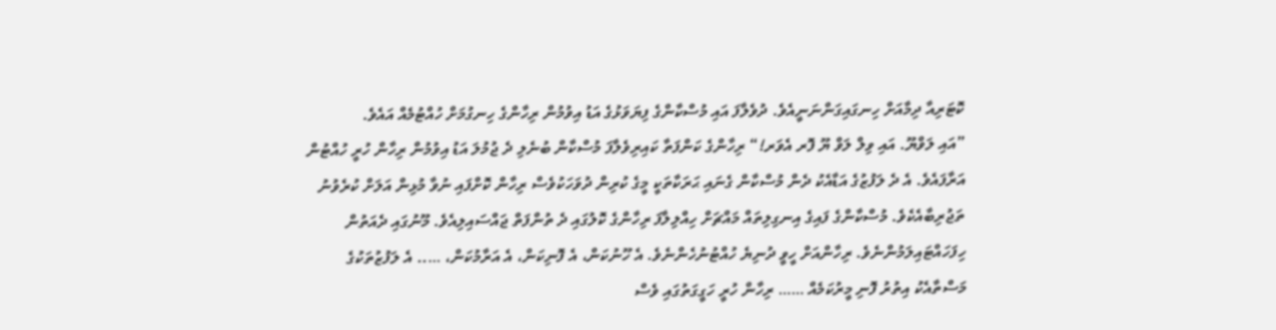ކޮޓަރިއާ ދިމާއަށް ހިނގައިގަންނަނީއެވެ. ދުވެލާފަ އައި މުސްކާންގެ ފިޔަވަޅުގެ އަޑު އިވުމުން ރިހާންގެ ހިނގުމަށް ހުއްޓުމެއް އައެވެ.
”އައި ލަވްޔޫ. އައި ވިލް ލަވް ޔޫ ފޮރ އެވަރ!“ ރިހާންގެ ކަންފަތާ ކައިރިވެލާފަ މުސްކާން ބުނެލި ދެ ޖުމުލަ އަޑު އިވުމުން ރިހާން ހުރީ ހުއްޓުން އަރާފައެވެ. އެ ދެ ލަފުޒުގެ އަޑާއެކު ދެން މުސްކާން ގެނައި ޙަރަކާތަކީ މީގެ ކުރިން ދުވަހަކުވެސް ރިހާން ކޮށްފައި ނުވާ މުޅިން އަލަށް ކުރެވުނު ތަޖުރިބާއެކެވެ. މުސްކާންގެ ފައިގެ އިނގިލިތައް މައްޗަށް ހިއްލިލާފަ ރިހާންގެ ކޮލުގައި ދެ ތުންފަތް ޖައްސައިލިއެވެ. މޫނުގައި ދެއަތުން ހިފަހައްޓައިލަމުންނެވެ. ރިހާންއަށް ހީވީ ދުނިޔެ ހުއްޓުނުހެންނެވެ. އެ ހޫނުކަން، އެ ފޮނިކަން، އެ އަރާމުކަން، ….. އެ ލަފުޒުތަކުގެ މަސްތާއެކު އިތުރު ފޮނި މީރުކަމެއް …… ރިހާން ހުރީ ހަގީގަތުގައި ވެސް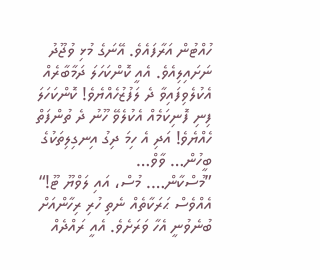ހުއްޓުން އަރާފައެވެ. އޭނަގެ މުޅި ވުޖޫދު ނަށައިލިއެވެ. އެއީ ކޮންކަހަލަ ދަމާބާރެއް އެކުލެވިފައިވާ ދެ ލަފުޒުހެއްޔެވެ! ކޮންކަހަލަ ފިނި ފޮނިކަމެއް އެކުލެވޭ ހޫނު ދެ ތުންފަތް ހެއްޔެވެ! އަދި އެ ހިމަ ދިގު އިނގިލިތަކުގެ ބީހުން… ވާވް…
”މުސްކާން…. މުސް، އައި ލަވްޔޫ ޓޫ!“ އެއްވެސް ޙަރަކާތެއް ނެތި ހުރި ރިހާންއަށް ބުނެވުނީ އެހާ ވަރަށެވެ. އެއީ ރައްދެއް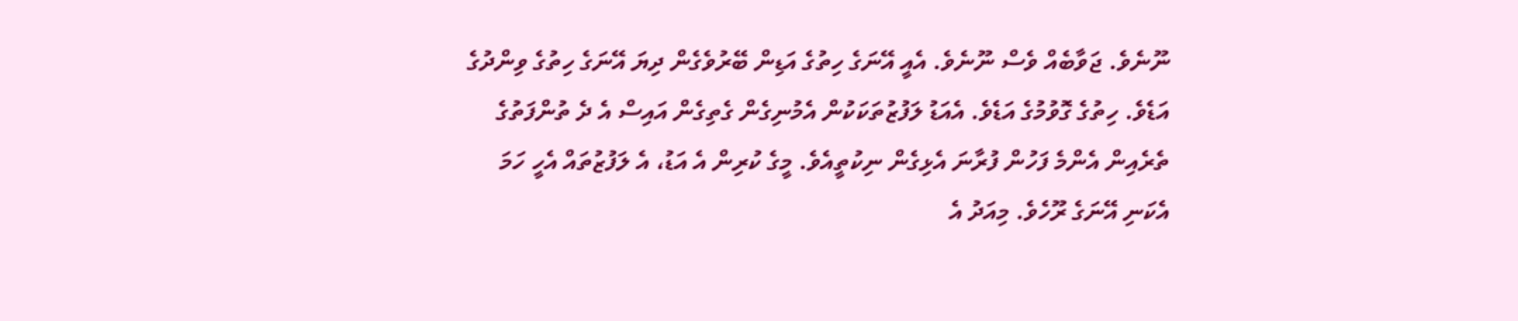ނޫނެވެ. ޖަވާބެއް ވެސް ނޫނެވެ. އެއީ އޭނަގެ ހިތުގެ އަޑިން ބޭރުވެގެން ދިޔަ އޭނަގެ ހިތުގެ ވިންދުގެ އަޑެވެ. ހިތުގެ ގޮވުމުގެ އަޑެވެ. އެއަޑު ލަފުޒުތަކަކުން އެމުނިގެން ގެތިގެން އައިސް އެ ދެ ތުންފަތުގެ ތެރެއިން އެންމެ ފަހުން ފުރާނަ އެޅިގެން ނިކުތީއެވެ. މީގެ ކުރިން އެ އަޑު، އެ ލަފުޒުތައް އެހީ ހަމަ އެކަނި އޭނަގެ ރޫހެވެ. މިއަދު އެ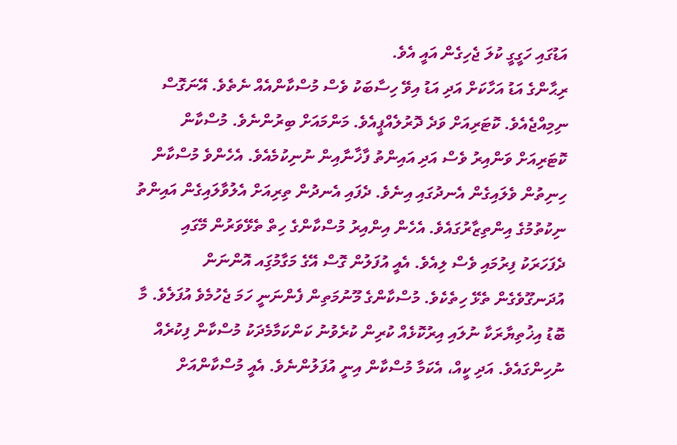އަޑުގައި ހަގީގީ ކުލަ ޖެހިގެން އައީ އެވެ.
ރިޙާންގެ އަޑު އަހާކަށް އަދި އަޑު އިވޭ ހިސާބަކު ވެސް މުސްކާންއެއް ނެތެވެ. އޭނަގޮސް ނިމިއްޖެއެވެ. ކޮޓަރިއަށް ވަދެ ދޮރުލެއްޕީއެވެ. މަންމައަށް ބިރުންނެވެ. މުސްކާން ކޮޓަރިއަށް ވަންއިރު ވެސް އަދި އައިންތު ފާޚާނާއިން ނުނިކުމެއެވެ. އެހެންވެ މުސްކާން ހިނިތުން ވެލައިގެން އެނދުގައި އިނެވެ. ދެފައި އެނދުން ތިރިއަށް އެލުވާލައިގެން އައިންތު ނިކުތުމުގެ އިންތިޒާރުގައެވެ. އެހެން އިންއިރު މުސްކާންގެ ހިތް ތެޅޭވަރުން މޭގައި ދެފަހަރަކު ފިރުމައި ވެސް ލިއެވެ. އެއީ އުފަލުން ގޮސް އޭގެ މަގާމުގަިއ އޮންނަން އުދަނގޫވެގެން ތެޅޭ ހިތެކެވެ. މުސްކާންގެ މޫނުމަތިން ފެންނަނީ ހަމަ ޖެހުމެވެ އުފަލެވެ. މާ ބޮޑު އިޚުތިޔާރަކާ ނުލައި އިރުކޮޅެއް ކުރިން ކުރެވުނު ކަންކަމާމެދަކު މުސްކާން ފިކުރެއް ނުހިންގައެވެ. އަދި ކީއް، އެކަމާ މުސްކާން އިނީ އުފަލުންނެވެ. އެއީ މުސްކާންއަށް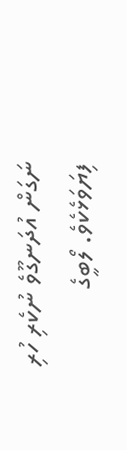ނަގަން އުދަނގޫވެ ނުކެރި ހުރި ފިޔަވަޅެކެވެ. ލޯބީގެ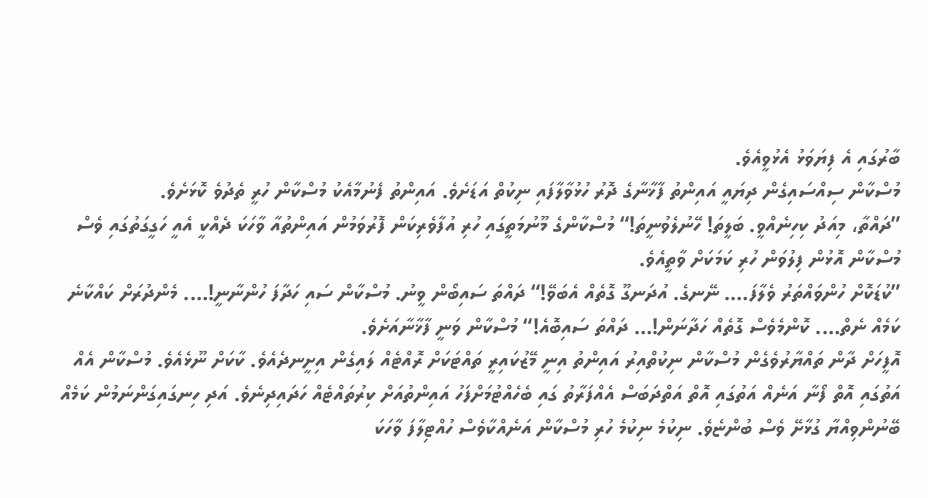ބާރުގައި އެ ފިޔަވަޅު އެޅުވީއެވެ.
މުސްކާން ސިއްސައިގެން ދިޔައީ އައިންތު ފާޚާނާގެ ދޮރު ހުޅުވާލާފައި ނިކުތް އަޑަށެވެ. އައިންތު ފެނުމާއެކު މުސްކާން ހުރީ ތެދުވެ ކޮޅަށެވެ.
”ދައްތާ، މިއަދު ކިހިނެއްވީ. ބަލީތަ! ހޭނުލެވުނީތަ!“ މުސްކާންގެ މޫނުމަތީގައި ހުރި އުފާވެރިކަން ފޮރުވަމުން އައިންތުއާ ވާހަކަ ދެއްކީ އެއީ ހަގީގަތުގައި ވެސް މުސްކާން އޮޅުން ފިލުވަން ހުރި ކަމަކަށް ވާތީއެވެ.
”ކުޑަކޮށް ހުންވައްތަރު ވެލާފަ…. ނޭނގެ. އުދަނގޫ ގޮތެއް އެބަވޭ!“ ދައްތަ ސައިބޯން ވީނު. މުސްކާން ސައި ހަދާފަ ހުންނާނީ!…. މެންދުރަށް ކައްކާނެ ކަމެއް ނެތް…. ކޮންމެވެސް ގޮތެއް ހަދާނަން!… ދައްތަ ސައިބޮއެ!“ މުސްކާން ވަނީ ފާޚާނާއަށެވެ.
އޮފީހަށް ދާން ތައްޔާރުވެގެން މުސްކާން ނިކުތްއިރު އައިންތު އިނީ މޭޒުކައިރީ ތައްޓަކަށް ރޮއްޓެއް ލައިގެން އިށީނދެއެވެ. ކާކަށް ނޫޅެއެވެ. މުސްކާން އެއް އަތުގައި އޮތް ފޯނާ އަނެއް އަތުގައި އޮތް އަތްދަބަސް އެއްފަރާތު ގައި ބެހެއްޓުމަށްފަހު އައިންތުއަށް ކިރުތައްޓެއް ހަދައިދިނެވެ. އަދި ހިނގައިގަންނަމުން ކަމެއް ބޭނުންވިއްޔާ ގުޅާށޭ ވެސް ބުންޏެވެ. ނިކުމެ ނިކުމެ ހުރި މުސްކާން އަނެއްކާވެސް ހުއްޓިލާފަ ވާހަކަ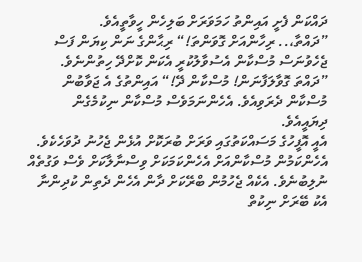ދައްކަން ފެށީ އައިންތު ހަމަވަރަށް ބަލިހެން ހީވާތީއެވެ.
”ދައްތާ،.. ރިހާންއަށް ގޮވަންތަ!“ ރިޙާންގެ ނަން ކިޔަން ފަސް ޖެހެވުނަސް މުސްކާން އެސުވާލުކުރީ އެކަން ކޮށްދޭ ހިތުންނެވެ.
”ދައްތަ ގޮވާލަފާނަން! މުސްކާން ދޭ!“ އައިންތުގެ އެ ޖަވާބުން މުސްކާން ދެރަވިއެވެ. އެހެންނަމަވެސް މުސްކާން ނިކުމެގެން ދިޔައީއެވެ.
އެއީ އޮފީހުގެ މަސައްކަތުގައި ވަރަށް ބުރަކޮށް އުޅެން ޖެހުނު ދުވަހެކެވެ. އެހެންކަމުން މުސްކާންއަށް އެހެންކަމަކަށް ވިސްނާލާކަށް ވެސް ވަގުތެއް ނުލިބުނެވެ. އެކެއް ޖެހުމުން ބްރޭކަށް ދާން އެހެން ދެތިން ކުދިންނާ އެކު ބޭރަށް ނިކުތް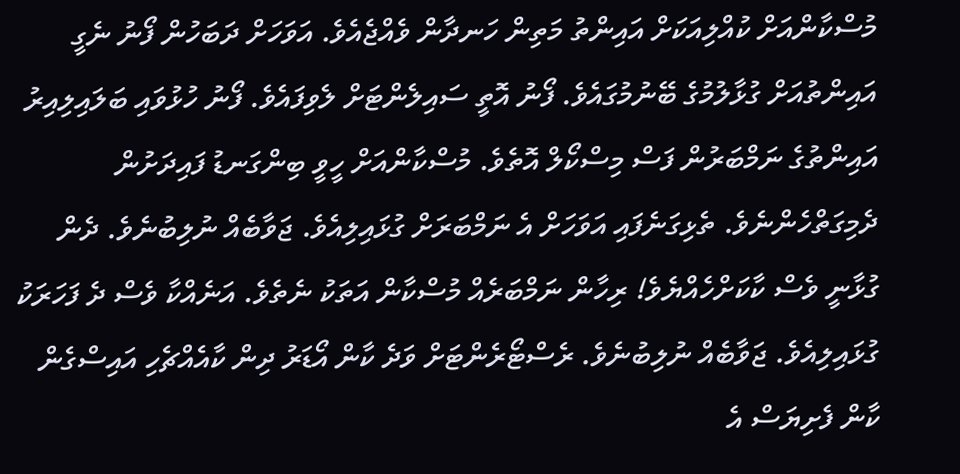މުސްކާންއަށް ކުއްލިއަކަށް އައިންތު މަތިން ހަނދާން ވެއްޖެއެވެ. އަވަހަށް ދަބަހުން ފޯނު ނެގީ އައިންތުއަށް ގުޅާލުމުގެ ބޭނުމުގައެވެ. ފޯނު އޮތީ ސައިލެންޓަށް ލެވިފައެވެ. ފޯނު ހުޅުވައި ބަލައިލިއިރު އައިންތުގެ ނަމްބަރުން ފަސް މިސްކޯލް އޮތެވެ. މުސްކާންއަށް ހީވީ ބިންގަނޑު ފައިދަށުން ދެމިގަތްހެންނެވެ. ތެޅިގަނެފައި އަވަހަށް އެ ނަމްބަރަށް ގުޅައިލިއެވެ. ޖަވާބެއް ނުލިބުނެވެ. ދެން ގުޅާނީ ވެސް ކާކަށްހެއްޔެވެ! ރިހާން ނަމްބަރެއް މުސްކާން އަތަކު ނެތެވެ. އަނެއްކާ ވެސް ދެ ފަހަރަކު ގުޅައިލިއެވެ. ޖަވާބެއް ނުލިބުނެވެ. ރެސްޓޯރެންޓަށް ވަދެ ކާން އޯޑަރު ދިން ކާއެއްޗެހި އައިސްގެން ކާން ފެށިޔަސް އެ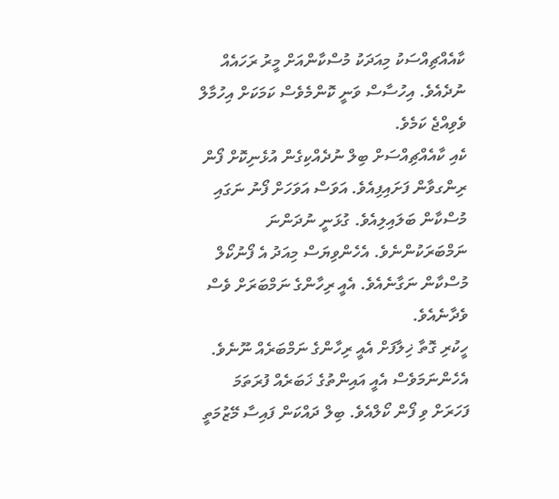ކާއެއްޗިއްސަކު މިއަދަކު މުސްކާންއަށް މީރު ރަހައެއް ނުދެއެވެ. އިހުސާސް ވަނީ ކޮންމެވެސް ކަމަކަށް އިހުމާލް ވެވިއްޖެ ކަމެވެ.
ކެއި ކާއެއްޗިއްސަށް ބިލް ނުދެއްކިގެން އުޅެނިކޮށް ފޯން ރިންގވާން ފަށައިފިއެވެ. އަވަސް އަވަހަށް ފޯނު ނަގައި މުސްކާން ބަލައިލިއެވެ. ގުޅަނީ ނުދަންނަ ނަމްބަރަކުންނެވެ. އެހެންވިޔަސް މިއަދު އެ ފޯނުކޯލް މުސްކާން ނަގާނެއެވެ. އެއީ ރިހާންގެ ނަމްބަރަށް ވެސް ވެދާނެއެވެ.
ހީކުރި ގޮތާ ޚިލާފަށް އެއީ ރިހާންގެ ނަމްބަރެއް ނޫނެވެ. އެހެންނަމަވެސް އެއީ އައިންތުގެ ޚަބަރެއް ފުރަތަމަ ފަހަރަށް ވި ފޯން ކޯލްއެވެ. ބިލް ދައްކަން ފައިސާ މޭޒުމަތީ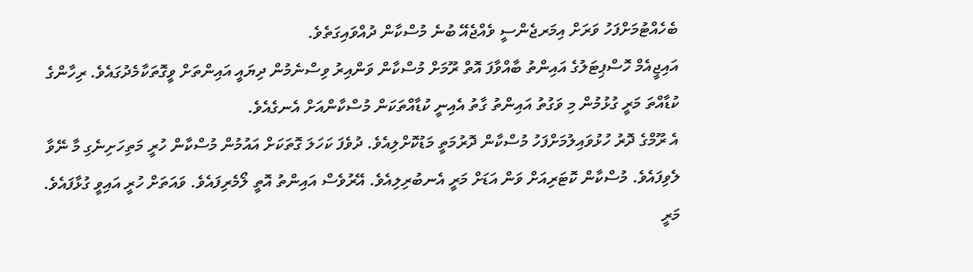ބެހެއްޓުމަށްފަހު ވަރަށް އިމަރޖެންސީ ވެއްޖެއޭ ބުނެ މުސްކާން ދުއްވައިގަތެވެ.
އައިޖީއެމް ހޮސްޕިޓަލުގެ އައިންތު ބާއްވާފަ އޮތް ރޫމަށް މުސްކާން ވަންއިރު ވިސްނެމުން ދިޔައީ އައިންތަށް ވީގޮތަކާމެދުގައެވެ. ރިހާންގެ ކުޑާއްތަ މަރީ ގުޅުމުން މި ވަގުތު އައިންތު ގާތު އެއިނީ ކުޑާއްތަކަން މުސްކާންއަށް އެނގެއެވެ.
އެ ރޫމްގެ ދޮރު ހުޅުވައިލުމަށްފަހު މުސްކާން ދޮރުމަތީ މަޑުކޮށްލިއެވެ. ދުވެފަ ކަހަލަ ގޮތަކަށް އައުމުން މުސްކާން ހުރީ މަތިހަށިނެގި މާ ނޭވާ ލެވިފައެވެ. މުސްކާން ކޮޓަރިއަށް ވަން އަޑަށް މަރީ އެނބުރިލިއެވެ. އޭރުވެސް އައިންތު އޮތީ ލޯމެރިފައެވެ. ވައަތަށް ހުރީ އައިވީ ގުޅާފައެވެ.
މަރީ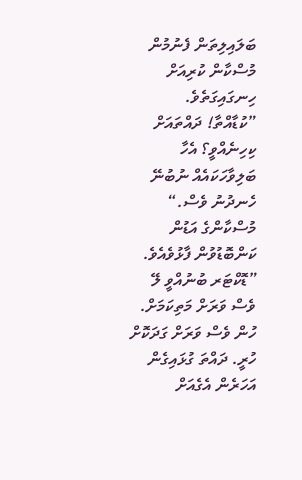ބަލައިލިތަން ފެނުމުން މުސްކާން ކުރިއަށް ހިނގައިގަތެވެ.
”ކުޑާއްތާ! ދައްތައަށް ކިހިނެއްވީ؟ އެހާ ބަލިވާހަކައެއް ނުބުނޭ ހެނދުނު ވެސް.“ މުސްކާންގެ އަޑުން ކަންބޮޑުވުން ފާޅުވެއެވެ.
”ޑޮކްޓަރ ބުނުއްވީ ލޭ ވެސް ވަރަށް މަތިކަމަށް. ހުން ވެސް ވަރަށް ގަދަކޮށް ހުރީ. ދައްތަ ގުޅައިގެން އަހަރެން އެގެއަށް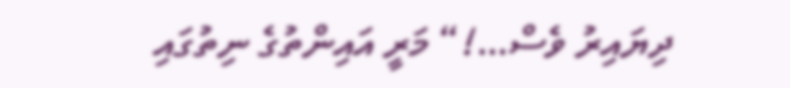ދިޔައިރު ވެސް…!“ މަރީ އައިންތުގެ ނިތުގައި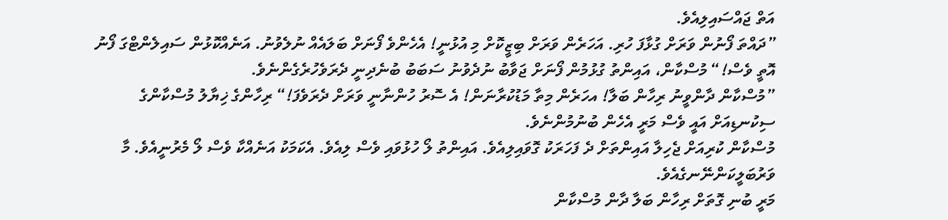އަތް ޖައްސައިލިއެވެ.
”ދައްތަ ފޯނުން ވަރަށް ގުޅާފަ ހުރި. އަހަރެން ވަރަށް ބިޒީކޮށް މި އުޅުނީ! އެހެންވެ ފޯނަށް ބަލައެއް ނުލެވުނު. އަނެއްކޮޅުން ސައިލެންޓްގަ ފޯނު އޮތީ ވެސް!“ މުސްކާން، އައިންތު ގުޅުމުން ފޯނަށް ޖަވާބު ނުދެވުނު ސަބަބު ބުނެދިނީ ދެރަވެހުރެގެންނެވެ.
”މުސްކާން ދާންވީނު ރިހާން ބަލާ! އހަރެން މިތާ މަޑުކުރާނަން! އެ ސޮރު ހުންނާނީ ވަރަށް ދެރަވެފަ!“ ރިހާންގެ ޚިޔާލު މުސްކާންގެ ސިކުނޑިއަށް އައީ ވެސް މަރީ އެހެން ބުނުމުންނެވެ.
މުސްކާން ކުރިއަށް ޖެހިލާ އައިންތަށް ދެ ފަހަރަކު ގޮވައިލިއެވެ. އައިންތު ލޯ ހުޅުވައި ވެސް ލިއެވެ. އެކަމަކު އަނެއްކާ ވެސް ލޯ މެރުނީއެވެ. މާ ވަރުބަލީކަންނޭނގެއެވެ.
މަރީ ބުނި ގޮތަށް ރިހާން ބަލާ ދާން މުސްކާން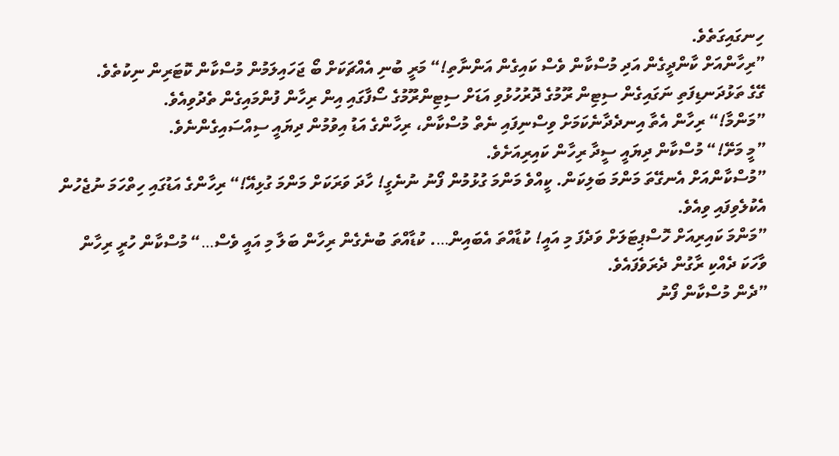ހިނގައިގަތެވެ.
”ރިހާންއަށް ކާންދީގެން އަދި މުސްކާން ވެސް ކައިގެން އަންނާތި!“ މަރީ ބުނި އެއްޗަކަށް ބޯ ޖަހައިލަމުން މުސްކާން ކޮޓަރިން ނިކުތެވެ.
ގޭގެ ތަޅުދަނޑިފަތި ނަގައިގެން ސިޓިން ރޫމުގެ ދޮރުހުޅުވި އަޑަށް ސިޓިންރޫމުގެ ސޯފާގައި އިން ރިހާން ފުންމައިގެން ތެދުވިއެވެ.
”މަންމާ!“ ރިހާން އެތާ އިނދެދާނެކަމަށް ވިސްނިފައި ނެތް މުސްކާން، ރިހާންގެ އަޑު އިވުމުން ދިޔައީ ސިއްސައިގެންނެވެ.
”މީ މަށޭ!“ މުސްކާން ދިޔައީ ސީދާ ރިހާން ކައިރިއަށެވެ.
”މުސްކާންއަށް އެނގޭތަ މަންމަ ބަލިކަން. ކީއްވެ މަންމަ ގުޅުމުން ފޯނު ނުނެގީ! ހާދަ ވަރަކަށް މަންމަ ގުޅިއޭ!“ ރިހާންގެ އަޑުގައި ހިތްހަމަ ނުޖެހުން އެކުލެވިފައި ވިއެވެ.
”މަންމަ ކައިރިއަށް ހޮސްޕިޓަލަށް ވަދެފަ މި އައީ! ކުޑާއްތަ އެބައިން…. ކުޑާއްތަ ބުނެގެން ރިހާން ބަލާ މި އައީ ވެސް…“ މުސްކާން ހުރީ ރިހާން ވާހަކަ ދެއްކި ރާގުން ދެރަވެފައެވެ.
”ދެން މުސްކާން ފޯނު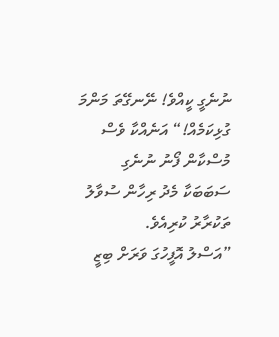ނުނެގީ ކީއްވެ! ނޭނގޭތަ މަންމަ ގުޅިކަމެއް!“ އަނެއްކާ ވެސް މުސްކާން ފޯނު ނުނެގި ސަބަބަކާ މެދު ރިހާން ސުވާލު ތަކުރާރު ކުރިއެވެ.
”އަސްލު އޮފީހުގަ ވަރަށް ބިޒީ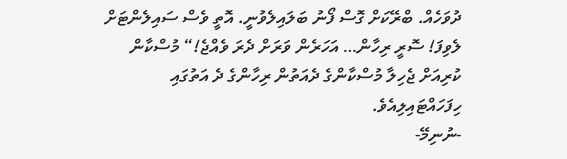ދުވަހެއް. ބްރޭކަށް ގޮސް ފޯނު ބަލައިލެވުނީ. އޮތީ ވެސް ސައިލެންޓަށް ލެވިފަ! ސޮރީ ރިހާން… އަހަރެން ވަރަށް ދެރަ ވެއްޖެ!“ މުސްކާން ކުރިއަށް ޖެހިލާ މުސްކާންގެ ދެއަތުން ރިހާންގެ ދެ އަތުގައި ހިފަހައްޓައިލިއެވެ.
-ނުނިމޭ-